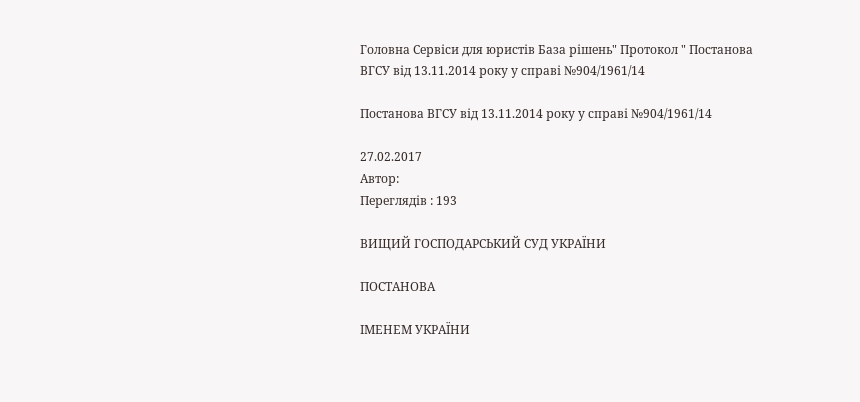Головна Сервіси для юристів База рішень" Протокол " Постанова ВГСУ від 13.11.2014 року у справі №904/1961/14

Постанова ВГСУ від 13.11.2014 року у справі №904/1961/14

27.02.2017
Автор:
Переглядів : 193

ВИЩИЙ ГОСПОДАРСЬКИЙ СУД УКРАЇНИ

ПОСТАНОВА

ІМЕНЕМ УКРАЇНИ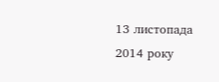13 листопада 2014 року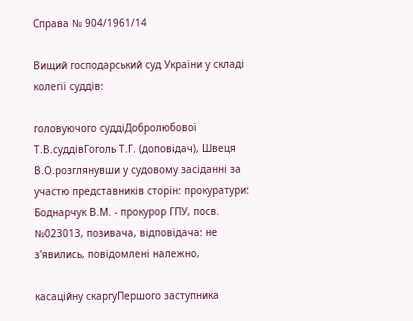Справа № 904/1961/14

Вищий господарський суд України у складі колегії суддів:

головуючого суддіДобролюбової Т.В.суддівГоголь Т.Г. (доповідач), Швеця В.О.розглянувши у судовому засіданні за участю представників сторін: прокуратури: Боднарчук В.М. - прокурор ГПУ, посв. №023013, позивача, відповідача: не з'явились, повідомлені належно,

касаційну скаргуПершого заступника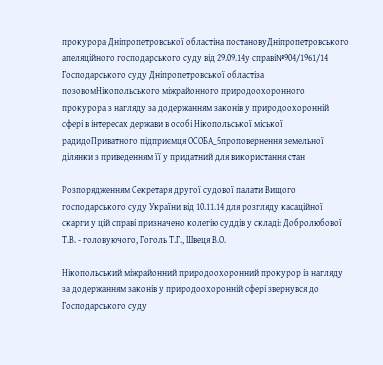прокурора Дніпропетровської областіна постановуДніпропетровського апеляційного господарського суду від 29.09.14у справі№904/1961/14 Господарського суду Дніпропетровської областіза позовомНікопольського міжрайонного природоохоронного прокурора з нагляду за додержанням законів у природоохоронній сфері в інтересах держави в особі Нікопольської міської радидоПриватного підприємця ОСОБА_5проповернення земельної ділянки з приведенням її у придатний для використання стан

Розпорядженням Секретаря другої судової палати Вищого господарського суду України від 10.11.14 для розгляду касаційної скарги у цій справі призначено колегію суддів у складі: Добролюбової Т.В. - головуючого, Гоголь Т.Г., Швеця В.О.

Нікопольський міжрайонний природоохоронний прокурор із нагляду за додержанням законів у природоохоронній сфері звернувся до Господарського суду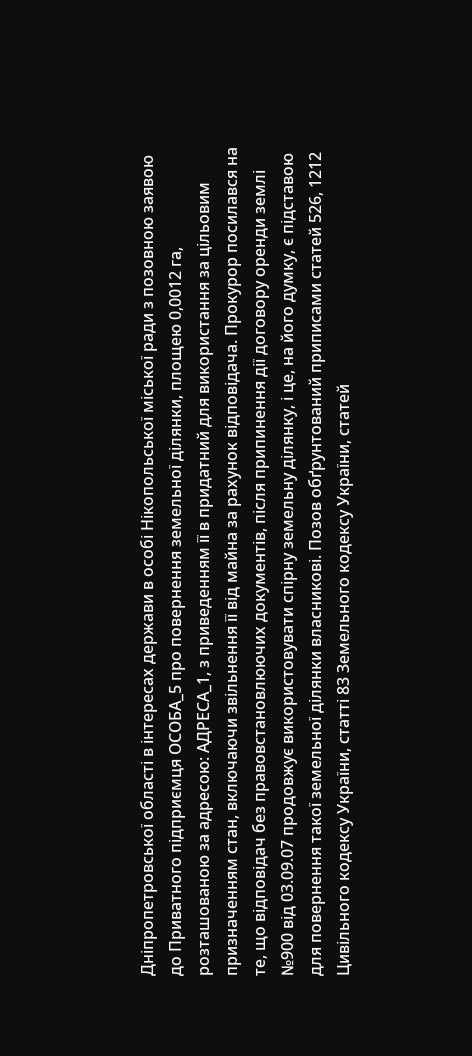Дніпропетровської області в інтересах держави в особі Нікопольської міської ради з позовною заявою до Приватного підприємця ОСОБА_5 про повернення земельної ділянки, площею 0,0012 га, розташованою за адресою: АДРЕСА_1, з приведенням її в придатний для використання за цільовим призначенням стан, включаючи звільнення її від майна за рахунок відповідача. Прокурор посилався на те, що відповідач без правовстановлюючих документів, після припинення дії договору оренди землі №900 від 03.09.07 продовжує використовувати спірну земельну ділянку, і це, на його думку, є підставою для повернення такої земельної ділянки власникові. Позов обґрунтований приписами статей 526, 1212 Цивільного кодексу України, статті 83 Земельного кодексу України, статей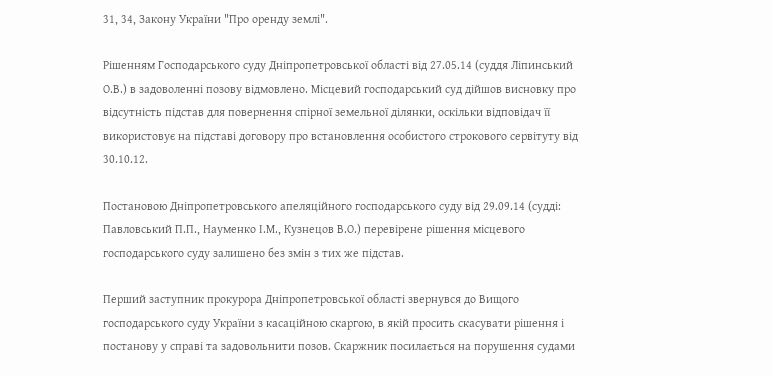31, 34, Закону України "Про оренду землі".

Рішенням Господарського суду Дніпропетровської області від 27.05.14 (суддя Ліпинський О.В.) в задоволенні позову відмовлено. Місцевий господарський суд дійшов висновку про відсутність підстав для повернення спірної земельної ділянки, оскільки відповідач її використовує на підставі договору про встановлення особистого строкового сервітуту від 30.10.12.

Постановою Дніпропетровського апеляційного господарського суду від 29.09.14 (судді: Павловський П.П., Науменко І.М., Кузнецов В.О.) перевірене рішення місцевого господарського суду залишено без змін з тих же підстав.

Перший заступник прокурора Дніпропетровської області звернувся до Вищого господарського суду України з касаційною скаргою, в якій просить скасувати рішення і постанову у справі та задовольнити позов. Скаржник посилається на порушення судами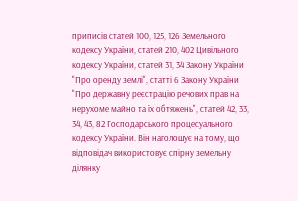приписів статей 100, 125, 126 Земельного кодексу України, статей 210, 402 Цивільного кодексу України, статей 31, 34 Закону України "Про оренду землі", статті 6 Закону України "Про державну реєстрацію речових прав на нерухоме майно та їх обтяжень", статей 42, 33, 34, 43, 82 Господарського процесуального кодексу України. Він наголошує на тому, що відповідач використовує спірну земельну ділянку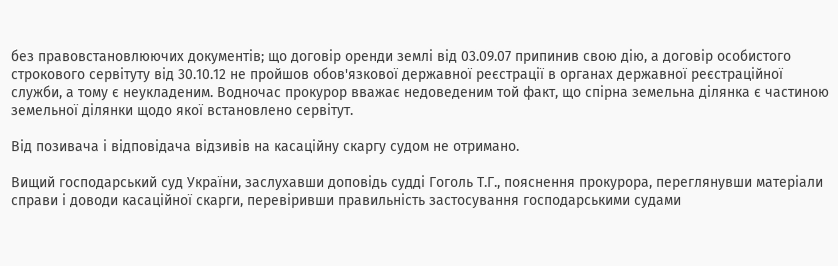без правовстановлюючих документів; що договір оренди землі від 03.09.07 припинив свою дію, а договір особистого строкового сервітуту від 30.10.12 не пройшов обов'язкової державної реєстрації в органах державної реєстраційної служби, а тому є неукладеним. Водночас прокурор вважає недоведеним той факт, що спірна земельна ділянка є частиною земельної ділянки щодо якої встановлено сервітут.

Від позивача і відповідача відзивів на касаційну скаргу судом не отримано.

Вищий господарський суд України, заслухавши доповідь судді Гоголь Т.Г., пояснення прокурора, переглянувши матеріали справи і доводи касаційної скарги, перевіривши правильність застосування господарськими судами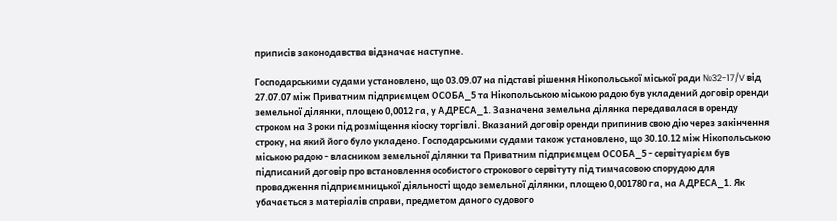приписів законодавства відзначає наступне.

Господарськими судами установлено, що 03.09.07 на підставі рішення Нікопольської міської ради №32-17/V від 27.07.07 між Приватним підприємцем ОСОБА_5 та Нікопольською міською радою був укладений договір оренди земельної ділянки, площею 0,0012 га, у АДРЕСА_1. Зазначена земельна ділянка передавалася в оренду строком на 3 роки під розміщення кіоску торгівлі. Вказаний договір оренди припинив свою дію через закінчення строку, на який його було укладено. Господарськими судами також установлено, що 30.10.12 між Нікопольською міською радою - власником земельної ділянки та Приватним підприємцем ОСОБА_5 - сервітуарієм був підписаний договір про встановлення особистого строкового сервітуту під тимчасовою спорудою для провадження підприємницької діяльності щодо земельної ділянки, площею 0,001780 га, на АДРЕСА_1. Як убачається з матеріалів справи, предметом даного судового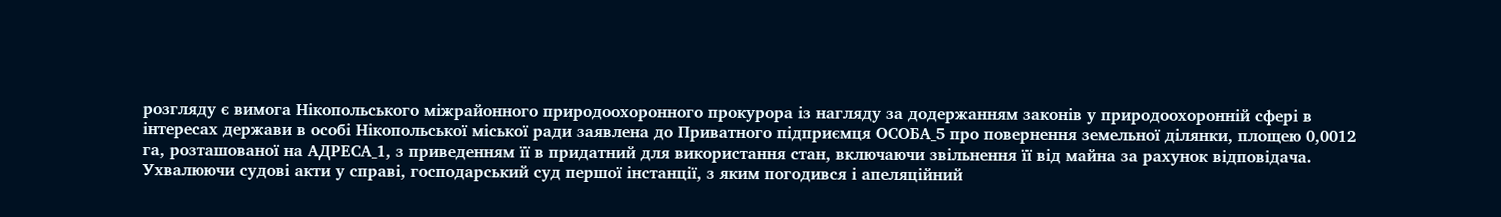розгляду є вимога Нікопольського міжрайонного природоохоронного прокурора із нагляду за додержанням законів у природоохоронній сфері в інтересах держави в особі Нікопольської міської ради заявлена до Приватного підприємця ОСОБА_5 про повернення земельної ділянки, площею 0,0012 га, розташованої на АДРЕСА_1, з приведенням її в придатний для використання стан, включаючи звільнення її від майна за рахунок відповідача. Ухвалюючи судові акти у справі, господарський суд першої інстанції, з яким погодився і апеляційний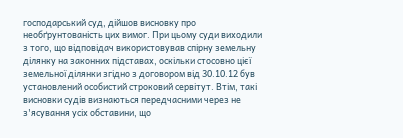господарський суд, дійшов висновку про необґрунтованість цих вимог. При цьому суди виходили з того, що відповідач використовував спірну земельну ділянку на законних підставах, оскільки стосовно цієї земельної ділянки згідно з договором від 30.10.12 був установлений особистий строковий сервітут. Втім, такі висновки судів визнаються передчасними через не з'ясування усіх обставини, що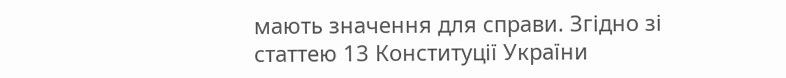мають значення для справи. Згідно зі статтею 13 Конституції України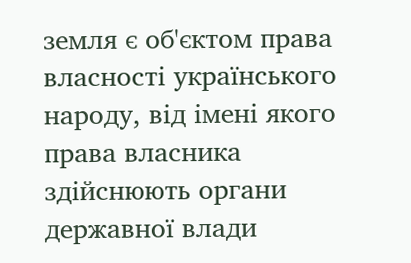земля є об'єктом права власності українського народу, від імені якого права власника здійснюють органи державної влади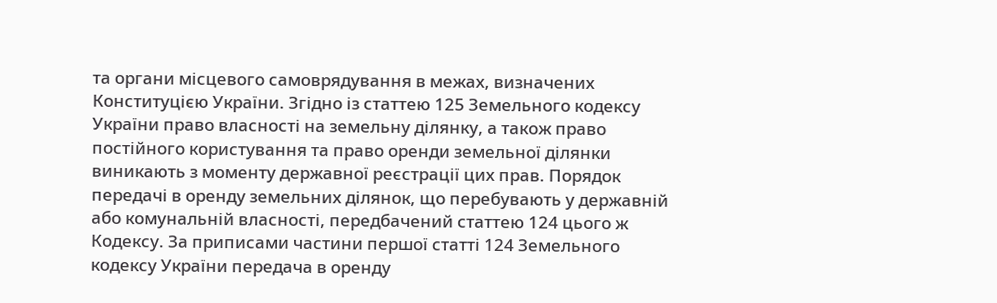та органи місцевого самоврядування в межах, визначених Конституцією України. Згідно із статтею 125 Земельного кодексу України право власності на земельну ділянку, а також право постійного користування та право оренди земельної ділянки виникають з моменту державної реєстрації цих прав. Порядок передачі в оренду земельних ділянок, що перебувають у державній або комунальній власності, передбачений статтею 124 цього ж Кодексу. За приписами частини першої статті 124 Земельного кодексу України передача в оренду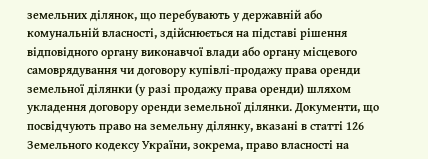земельних ділянок, що перебувають у державній або комунальній власності, здійснюється на підставі рішення відповідного органу виконавчої влади або органу місцевого самоврядування чи договору купівлі-продажу права оренди земельної ділянки (у разі продажу права оренди) шляхом укладення договору оренди земельної ділянки. Документи, що посвідчують право на земельну ділянку, вказані в статті 126 Земельного кодексу України, зокрема, право власності на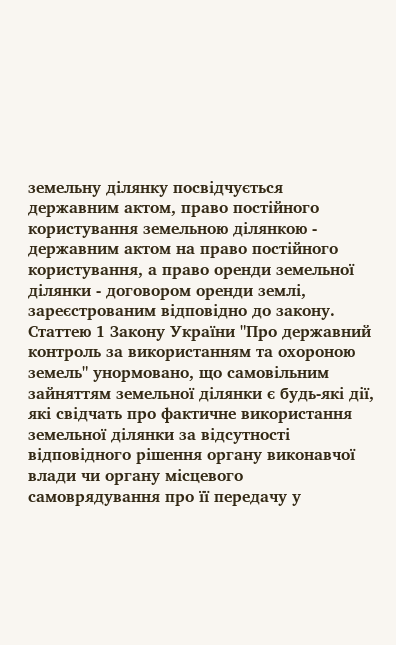земельну ділянку посвідчується державним актом, право постійного користування земельною ділянкою - державним актом на право постійного користування, а право оренди земельної ділянки - договором оренди землі, зареєстрованим відповідно до закону. Статтею 1 Закону України "Про державний контроль за використанням та охороною земель" унормовано, що самовільним зайняттям земельної ділянки є будь-які дії, які свідчать про фактичне використання земельної ділянки за відсутності відповідного рішення органу виконавчої влади чи органу місцевого самоврядування про її передачу у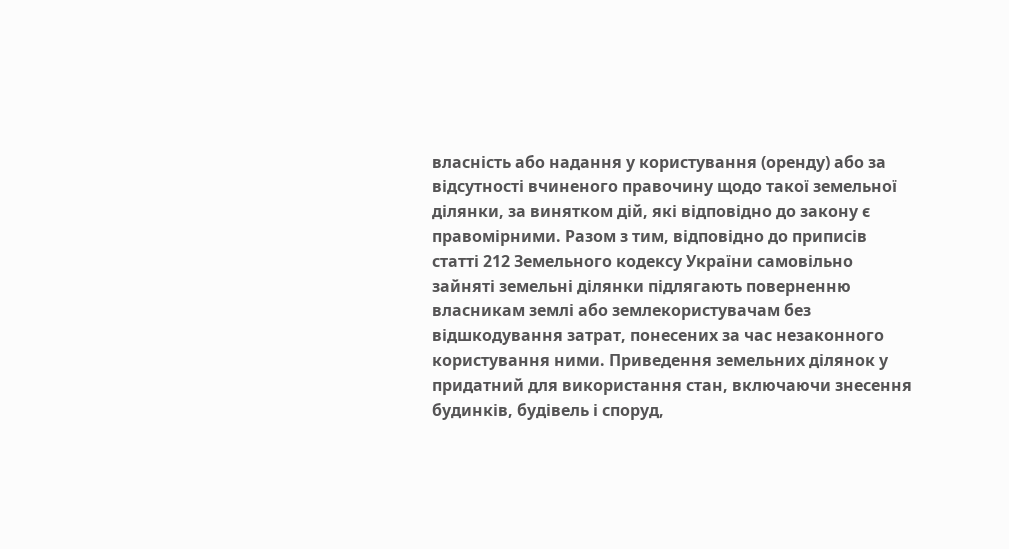власність або надання у користування (оренду) або за відсутності вчиненого правочину щодо такої земельної ділянки, за винятком дій, які відповідно до закону є правомірними. Разом з тим, відповідно до приписів статті 212 Земельного кодексу України самовільно зайняті земельні ділянки підлягають поверненню власникам землі або землекористувачам без відшкодування затрат, понесених за час незаконного користування ними. Приведення земельних ділянок у придатний для використання стан, включаючи знесення будинків, будівель і споруд,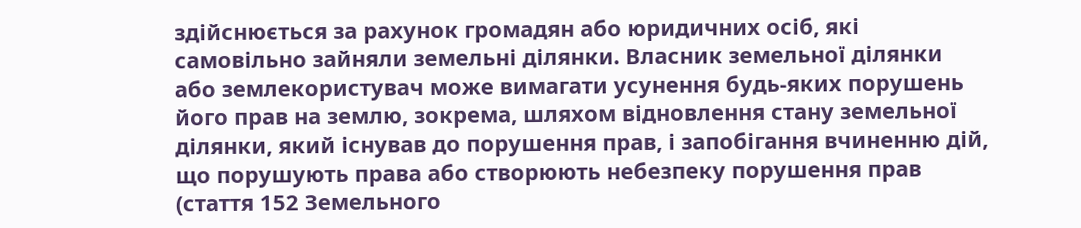здійснюється за рахунок громадян або юридичних осіб, які самовільно зайняли земельні ділянки. Власник земельної ділянки або землекористувач може вимагати усунення будь-яких порушень його прав на землю, зокрема, шляхом відновлення стану земельної ділянки, який існував до порушення прав, і запобігання вчиненню дій, що порушують права або створюють небезпеку порушення прав (стаття 152 Земельного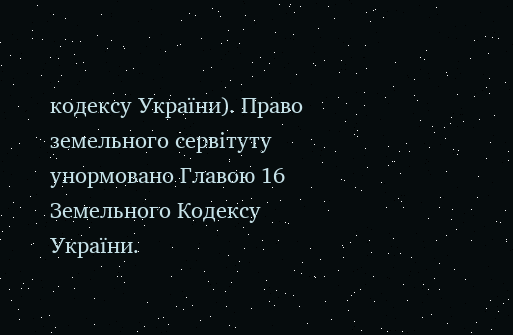кодексу України). Право земельного сервітуту унормовано Главою 16 Земельного Кодексу України.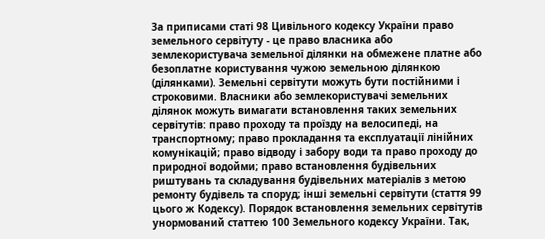За приписами статі 98 Цивільного кодексу України право земельного сервітуту - це право власника або землекористувача земельної ділянки на обмежене платне або безоплатне користування чужою земельною ділянкою (ділянками). Земельні сервітути можуть бути постійними і строковими. Власники або землекористувачі земельних ділянок можуть вимагати встановлення таких земельних сервітутів: право проходу та проїзду на велосипеді, на транспортному; право прокладання та експлуатації лінійних комунікацій; право відводу і забору води та право проходу до природної водойми; право встановлення будівельних риштувань та складування будівельних матеріалів з метою ремонту будівель та споруд; інші земельні сервітути (стаття 99 цього ж Кодексу). Порядок встановлення земельних сервітутів унормований статтею 100 Земельного кодексу України. Так,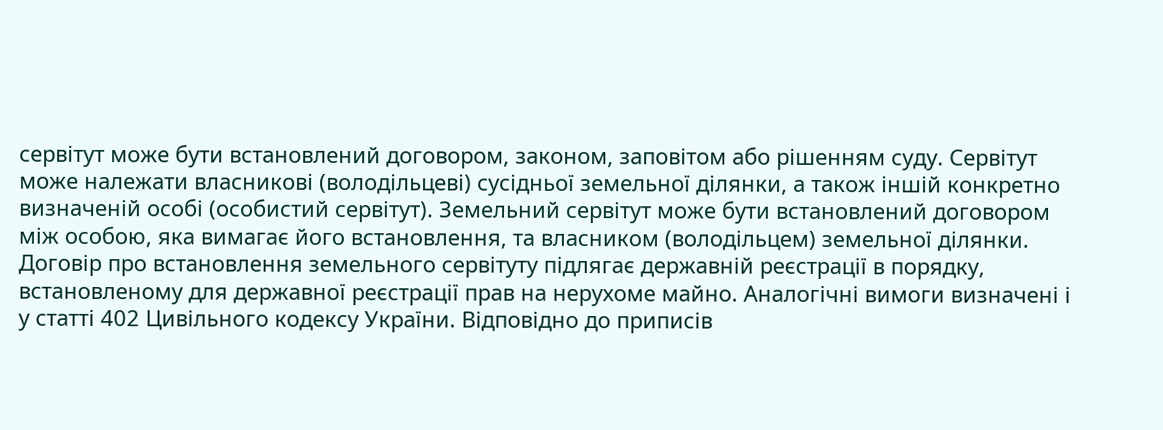сервітут може бути встановлений договором, законом, заповітом або рішенням суду. Сервітут може належати власникові (володільцеві) сусідньої земельної ділянки, а також іншій конкретно визначеній особі (особистий сервітут). Земельний сервітут може бути встановлений договором між особою, яка вимагає його встановлення, та власником (володільцем) земельної ділянки. Договір про встановлення земельного сервітуту підлягає державній реєстрації в порядку, встановленому для державної реєстрації прав на нерухоме майно. Аналогічні вимоги визначені і у статті 402 Цивільного кодексу України. Відповідно до приписів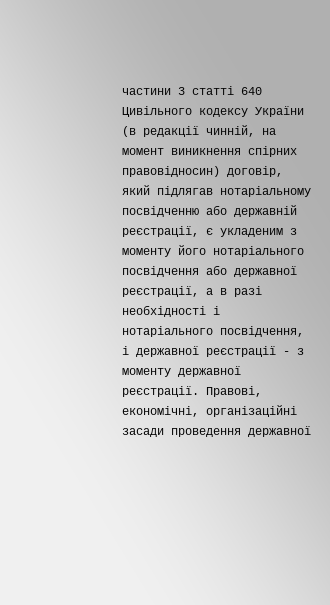частини 3 статті 640 Цивільного кодексу України (в редакції чинній, на момент виникнення спірних правовідносин) договір, який підлягав нотаріальному посвідченню або державній реєстрації, є укладеним з моменту його нотаріального посвідчення або державної реєстрації, а в разі необхідності і нотаріального посвідчення, і державної реєстрації - з моменту державної реєстрації. Правові, економічні, організаційні засади проведення державної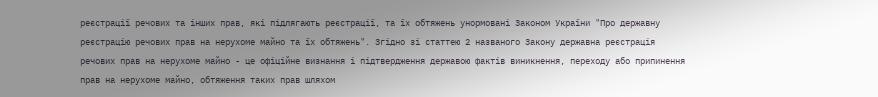реєстрації речових та інших прав, які підлягають реєстрації, та їх обтяжень унормовані Законом України "Про державну реєстрацію речових прав на нерухоме майно та їх обтяжень". Згідно зі статтею 2 названого Закону державна реєстрація речових прав на нерухоме майно - це офіційне визнання і підтвердження державою фактів виникнення, переходу або припинення прав на нерухоме майно, обтяження таких прав шляхом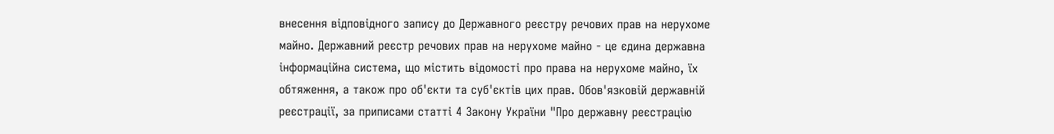внесення відповідного запису до Державного реєстру речових прав на нерухоме майно. Державний реєстр речових прав на нерухоме майно - це єдина державна інформаційна система, що містить відомості про права на нерухоме майно, їх обтяження, а також про об'єкти та суб'єктів цих прав. Обов'язковій державній реєстрації, за приписами статті 4 Закону України "Про державну реєстрацію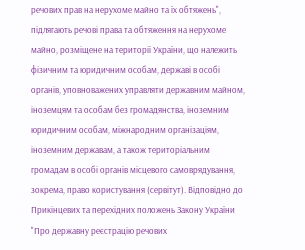речових прав на нерухоме майно та їх обтяжень", підлягають речові права та обтяження на нерухоме майно, розміщене на території України, що належить фізичним та юридичним особам, державі в особі органів, уповноважених управляти державним майном, іноземцям та особам без громадянства, іноземним юридичним особам, міжнародним організаціям, іноземним державам, а також територіальним громадам в особі органів місцевого самоврядування, зокрема, право користування (сервітут). Відповідно до Прикінцевих та перехідних положень Закону України "Про державну реєстрацію речових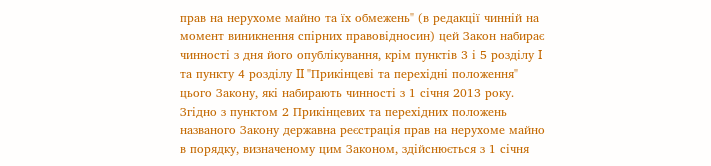прав на нерухоме майно та їх обмежень" (в редакції чинній на момент виникнення спірних правовідносин) цей Закон набирає чинності з дня його опублікування, крім пунктів 3 і 5 розділу I та пункту 4 розділу II "Прикінцеві та перехідні положення" цього Закону, які набирають чинності з 1 січня 2013 року. Згідно з пунктом 2 Прикінцевих та перехідних положень названого Закону державна реєстрація прав на нерухоме майно в порядку, визначеному цим Законом, здійснюється з 1 січня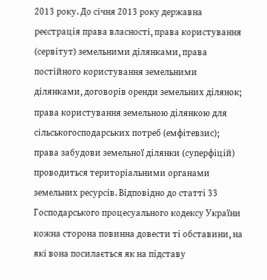2013 року. До січня 2013 року державна реєстрація права власності, права користування (сервітут) земельними ділянками, права постійного користування земельними ділянками, договорів оренди земельних ділянок; права користування земельною ділянкою для сільськогосподарських потреб (емфітевзис); права забудови земельної ділянки (суперфіцій) проводиться територіальними органами земельних ресурсів. Відповідно до статті 33 Господарського процесуального кодексу України кожна сторона повинна довести ті обставини, на які вона посилається як на підставу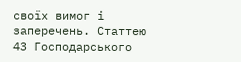своїх вимог і заперечень. Статтею 43 Господарського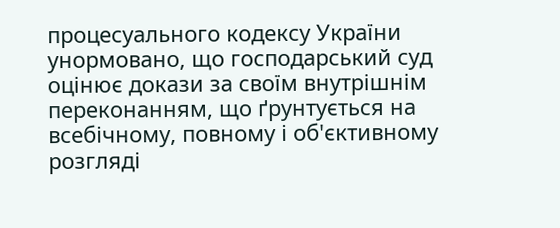процесуального кодексу України унормовано, що господарський суд оцінює докази за своїм внутрішнім переконанням, що ґрунтується на всебічному, повному і об'єктивному розгляді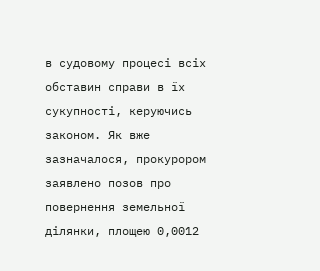в судовому процесі всіх обставин справи в їх сукупності, керуючись законом. Як вже зазначалося, прокурором заявлено позов про повернення земельної ділянки, площею 0,0012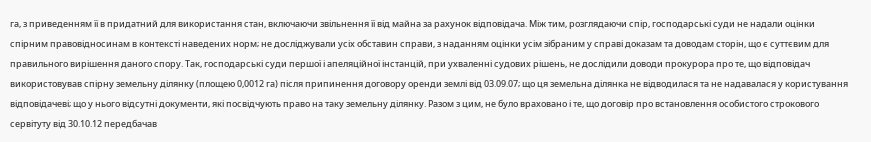га, з приведенням її в придатний для використання стан, включаючи звільнення її від майна за рахунок відповідача. Між тим, розглядаючи спір, господарські суди не надали оцінки спірним правовідносинам в контексті наведених норм; не досліджували усіх обставин справи, з наданням оцінки усім зібраним у справі доказам та доводам сторін, що є суттєвим для правильного вирішення даного спору. Так, господарські суди першої і апеляційної інстанцій, при ухваленні судових рішень, не дослідили доводи прокурора про те, що відповідач використовував спірну земельну ділянку (площею 0,0012 га) після припинення договору оренди землі від 03.09.07; що ця земельна ділянка не відводилася та не надавалася у користування відповідачеві; що у нього відсутні документи, які посвідчують право на таку земельну ділянку. Разом з цим, не було враховано і те, що договір про встановлення особистого строкового сервітуту від 30.10.12 передбачав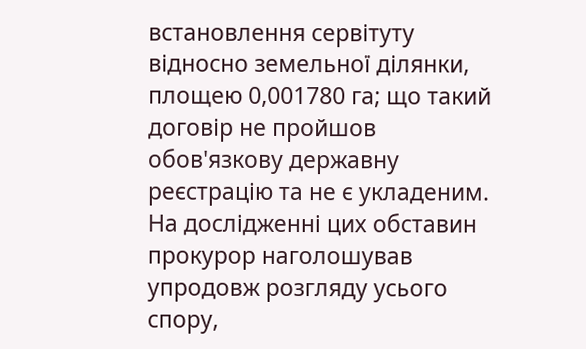встановлення сервітуту відносно земельної ділянки, площею 0,001780 га; що такий договір не пройшов обов'язкову державну реєстрацію та не є укладеним. На дослідженні цих обставин прокурор наголошував упродовж розгляду усього спору,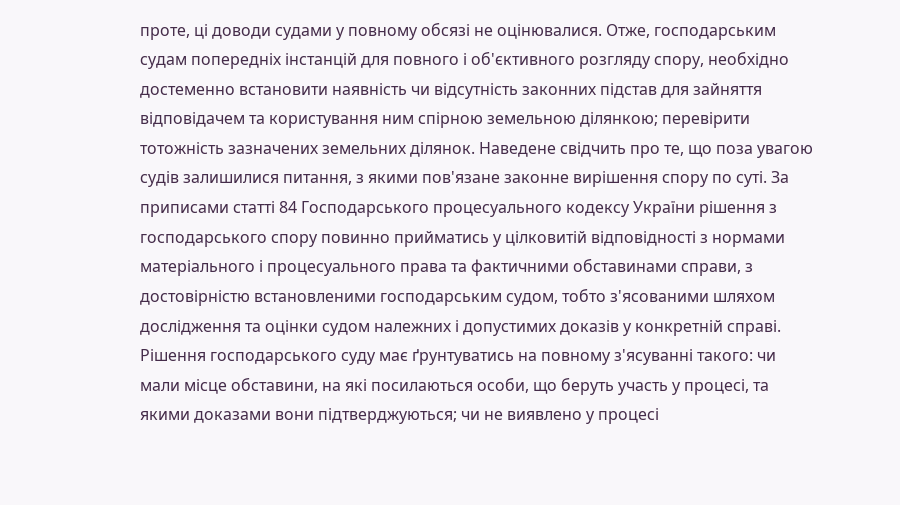проте, ці доводи судами у повному обсязі не оцінювалися. Отже, господарським судам попередніх інстанцій для повного і об'єктивного розгляду спору, необхідно достеменно встановити наявність чи відсутність законних підстав для зайняття відповідачем та користування ним спірною земельною ділянкою; перевірити тотожність зазначених земельних ділянок. Наведене свідчить про те, що поза увагою судів залишилися питання, з якими пов'язане законне вирішення спору по суті. За приписами статті 84 Господарського процесуального кодексу України рішення з господарського спору повинно прийматись у цілковитій відповідності з нормами матеріального і процесуального права та фактичними обставинами справи, з достовірністю встановленими господарським судом, тобто з'ясованими шляхом дослідження та оцінки судом належних і допустимих доказів у конкретній справі. Рішення господарського суду має ґрунтуватись на повному з'ясуванні такого: чи мали місце обставини, на які посилаються особи, що беруть участь у процесі, та якими доказами вони підтверджуються; чи не виявлено у процесі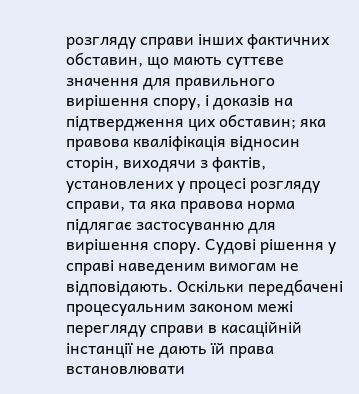розгляду справи інших фактичних обставин, що мають суттєве значення для правильного вирішення спору, і доказів на підтвердження цих обставин; яка правова кваліфікація відносин сторін, виходячи з фактів, установлених у процесі розгляду справи, та яка правова норма підлягає застосуванню для вирішення спору. Судові рішення у справі наведеним вимогам не відповідають. Оскільки передбачені процесуальним законом межі перегляду справи в касаційній інстанції не дають їй права встановлювати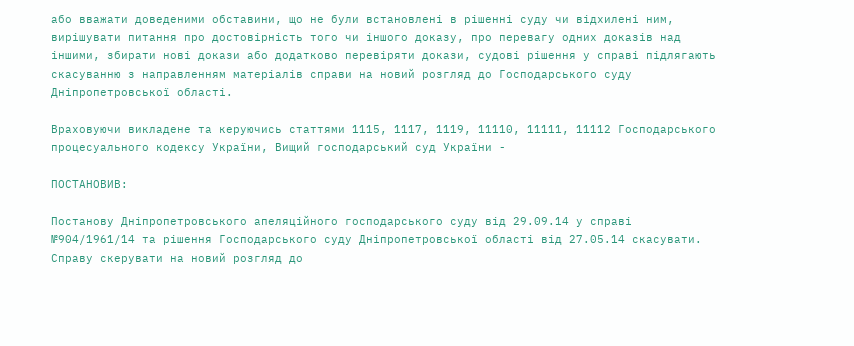або вважати доведеними обставини, що не були встановлені в рішенні суду чи відхилені ним, вирішувати питання про достовірність того чи іншого доказу, про перевагу одних доказів над іншими, збирати нові докази або додатково перевіряти докази, судові рішення у справі підлягають скасуванню з направленням матеріалів справи на новий розгляд до Господарського суду Дніпропетровської області.

Враховуючи викладене та керуючись статтями 1115, 1117, 1119, 11110, 11111, 11112 Господарського процесуального кодексу України, Вищий господарський суд України -

ПОСТАНОВИВ:

Постанову Дніпропетровського апеляційного господарського суду від 29.09.14 у справі №904/1961/14 та рішення Господарського суду Дніпропетровської області від 27.05.14 скасувати. Справу скерувати на новий розгляд до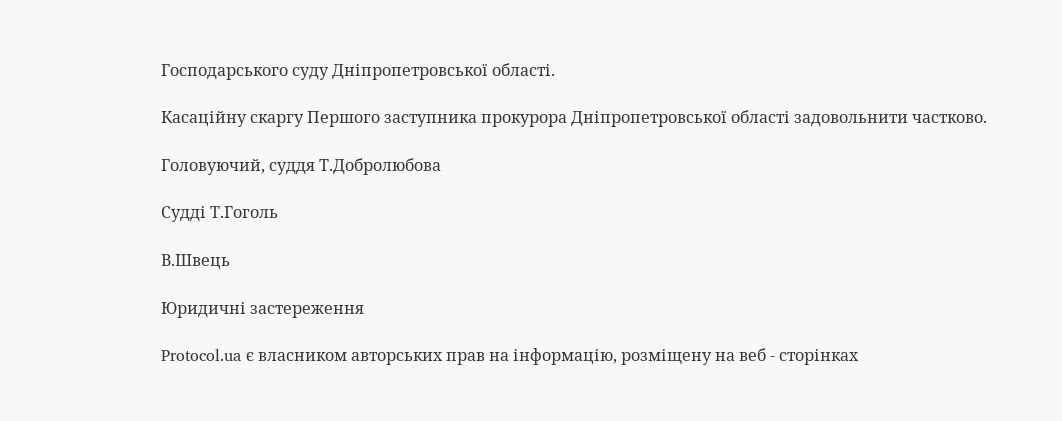Господарського суду Дніпропетровської області.

Касаційну скаргу Першого заступника прокурора Дніпропетровської області задовольнити частково.

Головуючий, суддя Т.Добролюбова

Судді Т.Гоголь

В.Швець

Юридичні застереження

Protocol.ua є власником авторських прав на інформацію, розміщену на веб - сторінках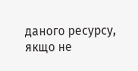даного ресурсу, якщо не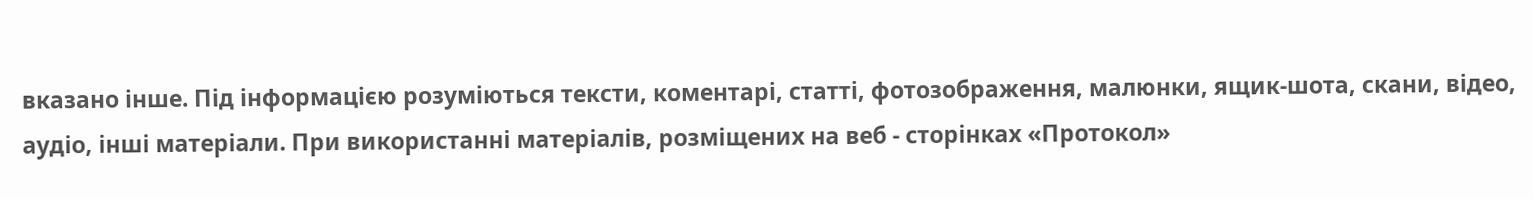вказано інше. Під інформацією розуміються тексти, коментарі, статті, фотозображення, малюнки, ящик-шота, скани, відео, аудіо, інші матеріали. При використанні матеріалів, розміщених на веб - сторінках «Протокол»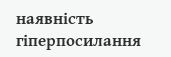наявність гіперпосилання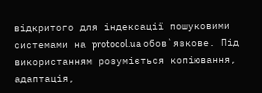відкритого для індексації пошуковими системами на protocol.ua обов`язкове. Під використанням розуміється копіювання, адаптація,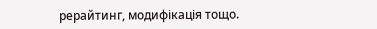рерайтинг, модифікація тощо.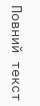Повний текст